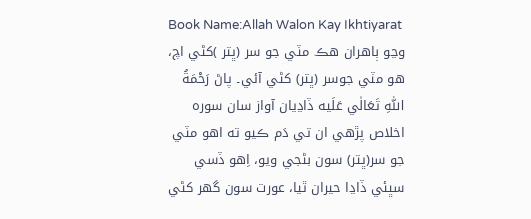Book Name:Allah Walon Kay Ikhtiyarat
وڃو ٻاهران هڪ مٽي جو سر (ڀتر )کڻي اچ، هو مٽي جوسر (ڀتر) کڻي آئي۔ پاڻ رَحْمَةُ اللّٰهِ تَعَالٰي عَلَيه ڏاڍيان آواز سان سوره اخلاص پڙھي ان تي دَم ڪيو ته اهو مٽي جو سر(ڀتر) سون بڻجي ويو، اِهو ڏسي سڀئي ڏاڍا حيران ٿيا، عورت سون گھر کڻي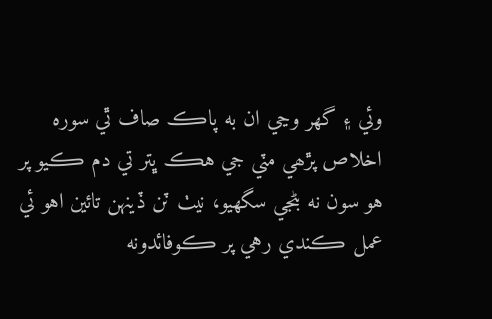وئي ۽ گھر وڃي ان به پاڪ صاف ٿي سوره اخلاص پڙھي مٽي جي هڪ ڀتر تي دم ڪيو پر هو سون نه بڻجي سگھيو، نيٺ ٽن ڏينهن تائين اهو ئي عمل ڪندي رهي پر ڪوفائدونه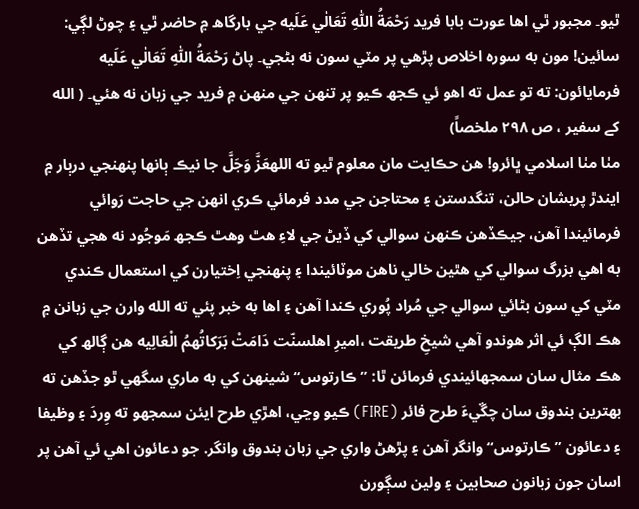ٿيو۔ مجبور ٿي اها عورت بابا فريد رَحْمَةُ اللّٰهِ تَعَالٰي عَلَيه جي بارگاھ ۾ حاضر ٿي ۽ چوڻ لڳي: سائين! مون به سوره اخلاص پڙھي پر مٽي سون نه بڻجي۔ پاڻ رَحْمَةُ اللّٰهِ تَعَالٰي عَلَيه فرمايائون: ته تو عمل ته اهو ئي ڪجھ ڪيو پر تنهن جي منهن ۾ فريد جي زبان نه هئي۔ ( الله کے سفير ، ص ۲۹۸ ملخصاً)
مٺا مٺا اسلامي ڀائرو! هن حڪايت مان معلوم ٿيو ته اللهعَزَّ وَجَلَّ جا نيڪ ٻانها پنهنجي درٻار ۾ ايندڙ پريشان حالن، تنگدستن ۽ محتاجن جي مدد فرمائي ڪري انهن جي حاجت رَوائي فرمائيندا آهن، جيڪڏهن ڪنهن سوالي کي ڏيڻ جي لاءِ هٿ وهٿ ڪجھ مَوجُود نه هجي تڏهن به اهي بزرگ سوالي کي هٿين خالي ناهن موٽائيندا ۽ پنهنجي اِختيارن کي استعمال ڪندي مٽي کي سون بڻائي سوالي جي مُراد پُوري ڪندا آهن ۽ اها به خبر پئي ته الله وارن جي زبانن ۾ هڪ الڳ ئي اثر هوندو آهي شيخِ طريقت ،اميرِ اهلسنّت دَامَتْ بَرَکاتُهمُ الْعَالِيه هن ڳالھ کي هڪ مثال سان سمجھائيندي فرمائن ٿا: ”ڪارتوس“ شينهن کي به ماري سگهي ٿو جڏهن ته بهترين بندوق سان چڱيءَ طرح فائر (FIRE) ڪيو وڃي، اهڙي طرح ايئن سمجهو ته وِردَ ۽ وظيفا ۽ دعائون ”ڪارتوس“ وانگر آهن ۽ پڙهڻ واري جي زبان بندوق وانگر. جو دعائون اهي ئي آهن پر اسان جون زبانون صحابين ۽ ولين سڳورن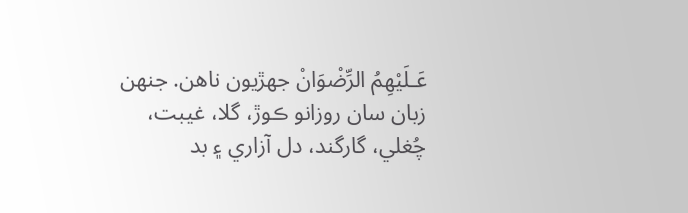عَـلَيْهِمُ الرِّضْوَانْ جهڙيون ناهن. جنهن زبان سان روزانو ڪوڙ، گلا، غيبت، چُغلي، گارگند، دل آزاري ۽ بد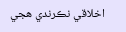اخلاقي نڪرندي هجي